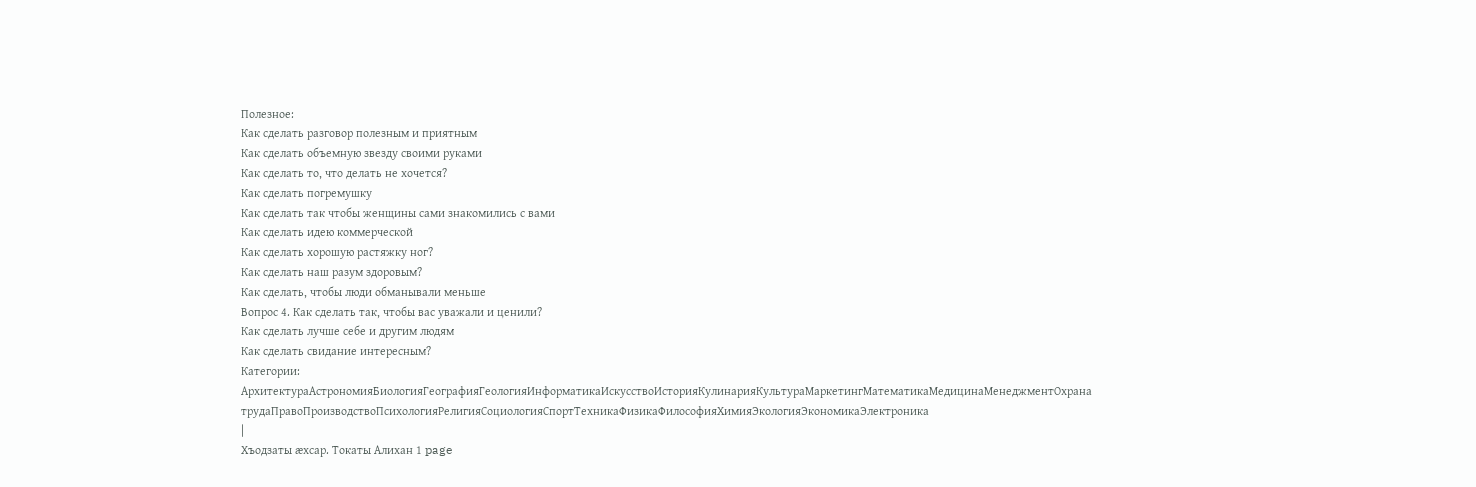Полезное:
Как сделать разговор полезным и приятным
Как сделать объемную звезду своими руками
Как сделать то, что делать не хочется?
Как сделать погремушку
Как сделать так чтобы женщины сами знакомились с вами
Как сделать идею коммерческой
Как сделать хорошую растяжку ног?
Как сделать наш разум здоровым?
Как сделать, чтобы люди обманывали меньше
Вопрос 4. Как сделать так, чтобы вас уважали и ценили?
Как сделать лучше себе и другим людям
Как сделать свидание интересным?
Категории:
АрхитектураАстрономияБиологияГеографияГеологияИнформатикаИскусствоИсторияКулинарияКультураМаркетингМатематикаМедицинаМенеджментОхрана трудаПравоПроизводствоПсихологияРелигияСоциологияСпортТехникаФизикаФилософияХимияЭкологияЭкономикаЭлектроника
|
Хъодзаты æхсар. Токаты Алихан 1 page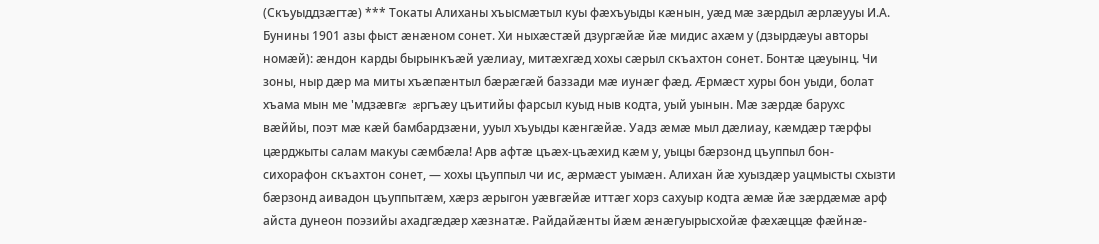(Скъуыддзæгтæ) *** Токаты Алиханы хъысмæтыл куы фæхъуыды кæнын, уæд мæ зæрдыл æрлæууы И.А. Бунины 1901 азы фыст æнæном сонет. Хи ныхæстæй дзургæйæ йæ мидис ахæм у (дзырдæуы авторы номæй): æндон карды бырынкъæй уæлиау, митæхгæд хохы сæрыл скъахтон сонет. Бонтæ цæуынц. Чи зоны, ныр дæр ма миты хъæпæнтыл бæрæгæй баззади мæ иунæг фæд. Æрмæст хуры бон уыди, болат хъама мын ме 'мдзæвгæ æргъæу цъитийы фарсыл куыд ныв кодта, уый уынын. Мæ зæрдæ барухс вæййы, поэт мæ кæй бамбардзæни, ууыл хъуыды кæнгæйæ. Уадз æмæ мыл дæлиау, кæмдæр тæрфы цæрджыты салам макуы сæмбæла! Арв афтæ цъæх-цъæхид кæм у, уыцы бæрзонд цъуппыл бон-сихорафон скъахтон сонет, — хохы цъуппыл чи ис, æрмæст уымæн. Алихан йæ хуыздæр уацмысты схызти бæрзонд аивадон цъуппытæм, хæрз æрыгон уæвгæйæ иттæг хорз сахуыр кодта æмæ йæ зæрдæмæ арф айста дунеон поэзийы ахадгæдæр хæзнатæ. Райдайæнты йæм æнæгуырысхойæ фæхæццæ фæйнæ-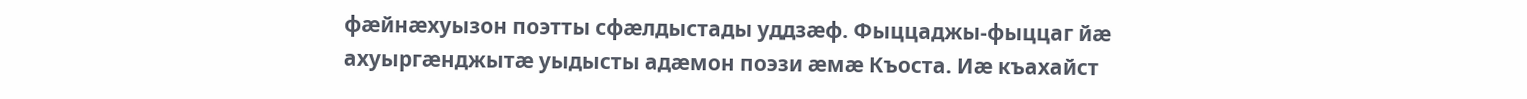фæйнæхуызон поэтты сфæлдыстады уддзæф. Фыццаджы-фыццаг йæ ахуыргæнджытæ уыдысты адæмон поэзи æмæ Къоста. Иæ къахайст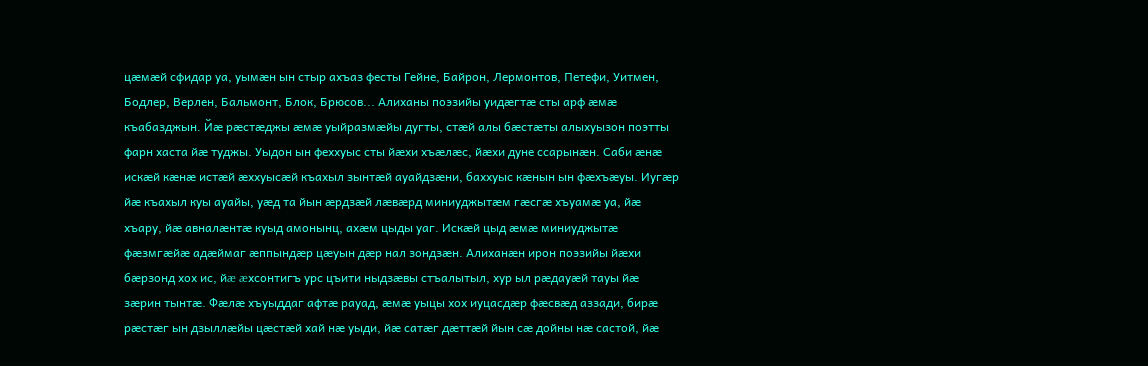цæмæй сфидар уа, уымæн ын стыр ахъаз фесты Гейне, Байрон, Лермонтов, Петефи, Уитмен, Бодлер, Верлен, Бальмонт, Блок, Брюсов... Алиханы поэзийы уидæгтæ сты арф æмæ къабазджын. Йæ рæстæджы æмæ уыйразмæйы дугты, стæй алы бæстæты алыхуызон поэтты фарн хаста йæ туджы. Уыдон ын феххуыс сты йæхи хъæлæс, йæхи дуне ссарынæн. Саби æнæ искæй кæнæ истæй æххуысæй къахыл зынтæй ауайдзæни, баххуыс кæнын ын фæхъæуы. Иугæр йæ къахыл куы ауайы, уæд та йын æрдзæй лæвæрд миниуджытæм гæсгæ хъуамæ уа, йæ хъару, йæ авналæнтæ куыд амонынц, ахæм цыды уаг. Искæй цыд æмæ миниуджытæ фæзмгæйæ адæймаг æппындæр цæуын дæр нал зондзæн. Алиханæн ирон поэзийы йæхи бæрзонд хох ис, йæ æхсонтигъ урс цъити ныдзæвы стъалытыл, хур ыл рæдауæй тауы йæ зæрин тынтæ. Фæлæ хъуыддаг афтæ рауад, æмæ уыцы хох иуцасдæр фæсвæд аззади, бирæ рæстæг ын дзыллæйы цæстæй хай нæ уыди, йæ сатæг дæттæй йын сæ дойны нæ састой, йæ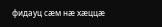фидауц сæм нæ хæццæ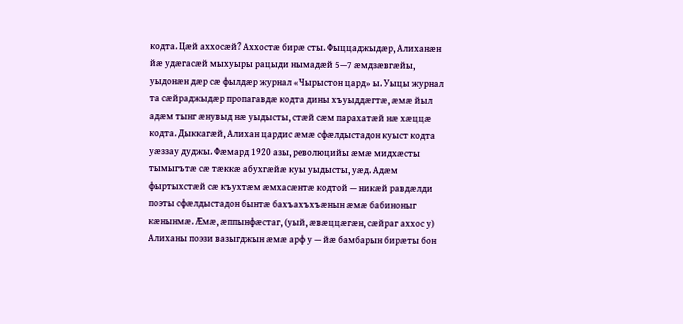кодта. Цæй аххосæй? Аххостæ бирæ сты. Фыццаджыдæр, Алиханæн йæ удæгасæй мыхуыры рацыди нымадæй 5—7 æмдзæвгæйы, уыдонæн дæр сæ фылдæр журнал «Чырыстон цард» ы. Уыцы журнал та сæйраджыдæр пропагавдæ кодта дины хъуыддæгтæ, æмæ йыл адæм тынг æнувыд нæ уыдысты, стæй сæм парахатæй нæ хæццæ кодта. Дыккагæй, Алихан цардис æмæ сфæлдыстадон куыст кодта уæззау дуджы. Фæмард 1920 азы, революцийы æмæ мидхæсты тымыгътæ сæ тæккæ абухгæйæ куы уыдысты, уæд. Адæм фыртыхстæй сæ къухтæм æмхасæнтæ кодтой — никæй равдæлди поэты сфæлдыстадон бынтæ бахъахъхъæнын æмæ бабиноныг кæнынмæ. Æмæ, æппынфæстаг, (уый, æвæццæгæн, сæйраг аххос у) Алиханы поэзи вазыгджын æмæ арф у — йæ бамбарын бирæты бон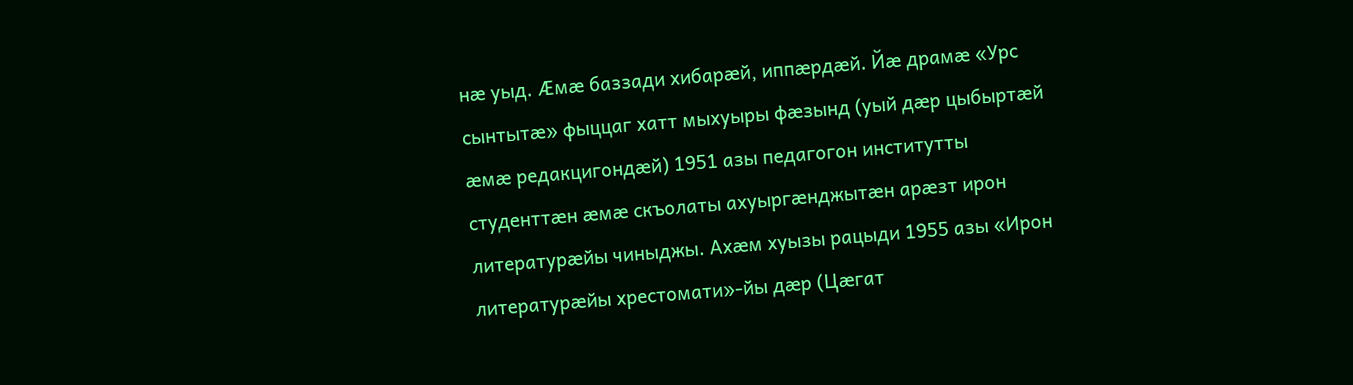нæ уыд. Æмæ баззади хибарæй, иппæрдæй. Йæ драмæ «Урс сынтытæ» фыццаг хатт мыхуыры фæзынд (уый дæр цыбыртæй æмæ редакцигондæй) 1951 азы педагогон институтты студенттæн æмæ скъолаты ахуыргæнджытæн арæзт ирон литературæйы чиныджы. Ахæм хуызы рацыди 1955 азы «Ирон литературæйы хрестомати»-йы дæр (Цæгат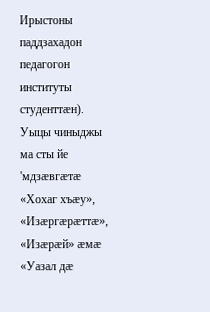Ирыстоны паддзахадон педагогон институты студенттæн). Уыцы чиныджы ма сты йе 'мдзæвгæтæ «Хохаг хъæу», «Изæргæрæттæ», «Изæрæй» æмæ «Уазал дæ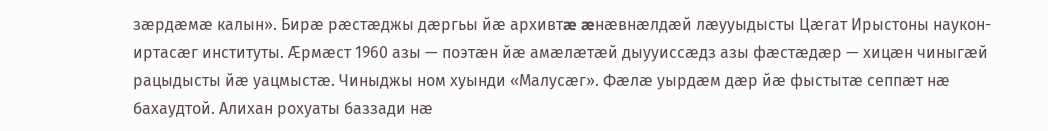зæрдæмæ калын». Бирæ рæстæджы дæргьы йæ архивтæ æнæвнæлдæй лæууыдысты Цæгат Ирыстоны наукон-иртасæг институты. Æрмæст 1960 азы — поэтæн йæ амæлæтæй дыууиссæдз азы фæстæдæр — хицæн чиныгæй рацыдысты йæ уацмыстæ. Чиныджы ном хуынди «Малусæг». Фæлæ уырдæм дæр йæ фыстытæ сеппæт нæ бахаудтой. Алихан рохуаты баззади нæ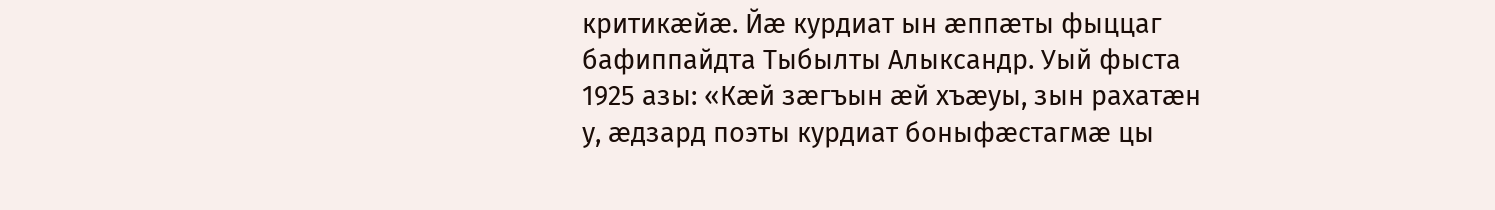критикæйæ. Йæ курдиат ын æппæты фыццаг бафиппайдта Тыбылты Алыксандр. Уый фыста 1925 азы: «Кæй зæгъын æй хъæуы, зын рахатæн у, æдзард поэты курдиат боныфæстагмæ цы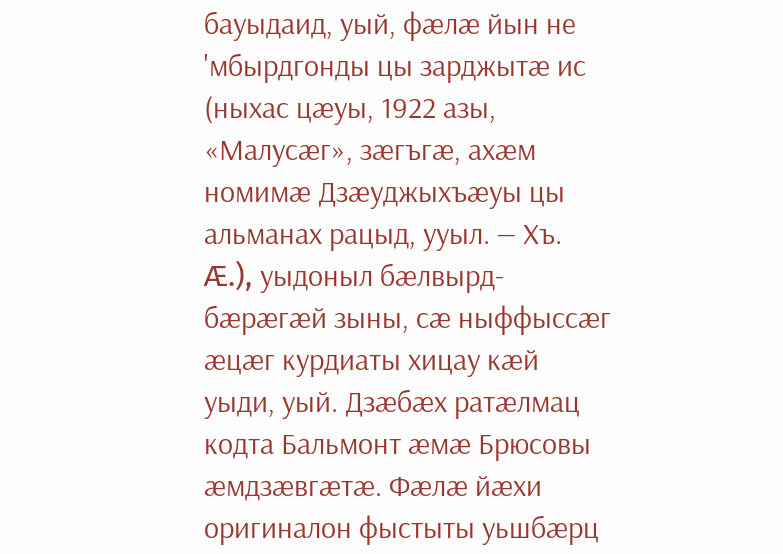бауыдаид, уый, фæлæ йын не 'мбырдгонды цы зарджытæ ис (ныхас цæуы, 1922 азы, «Малусæг», зæгъгæ, ахæм номимæ Дзæуджыхъæуы цы альманах рацыд, ууыл. — Хъ. Æ.), уыдоныл бæлвырд-бæрæгæй зыны, сæ ныффыссæг æцæг курдиаты хицау кæй уыди, уый. Дзæбæх ратæлмац кодта Бальмонт æмæ Брюсовы æмдзæвгæтæ. Фæлæ йæхи оригиналон фыстыты уьшбæрц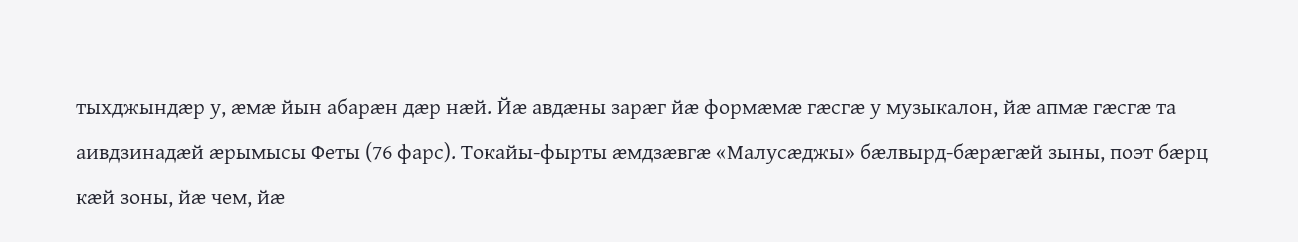тыхджындæр у, æмæ йын абарæн дæр нæй. Йæ авдæны зарæг йæ формæмæ гæсгæ у музыкалон, йæ апмæ гæсгæ та аивдзинадæй æрымысы Феты (76 фарс). Токайы-фырты æмдзæвгæ «Малусæджы» бæлвырд-бæрæгæй зыны, поэт бæрц кæй зоны, йæ чем, йæ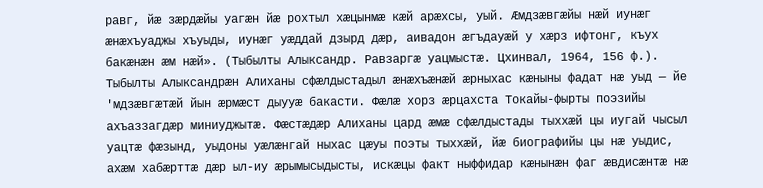равг, йæ зæрдæйы уагæн йæ рохтыл хæцынмæ кæй арæхсы, уый. Æмдзæвгæйы нæй иунæг æнæхъуаджы хъуыды, иунæг уæддай дзырд дæр, аивадон æгъдауæй у хæрз ифтонг, къух бакæнæн æм нæй». (Тыбылты Алыксандр. Равзаргæ уацмыстæ. Цхинвал, 1964, 156 ф.). Тыбылты Алыксандрæн Алиханы сфæлдыстадыл æнæхъæнæй æрныхас кæныны фадат нæ уыд — йе 'мдзæвгæтæй йын æрмæст дыууæ бакасти. Фæлæ хорз æрцахста Токайы-фырты поэзийы ахъаззагдæр миниуджытæ. Фæстæдæр Алиханы цард æмæ сфæлдыстады тыххæй цы иугай чысыл уацтæ фæзынд, уыдоны уæлæнгай ныхас цæуы поэты тыххæй, йæ биографийы цы нæ уыдис, ахæм хабæрттæ дæр ыл-иу æрымысыдысты, искæцы факт ныффидар кæнынæн фаг æвдисæнтæ нæ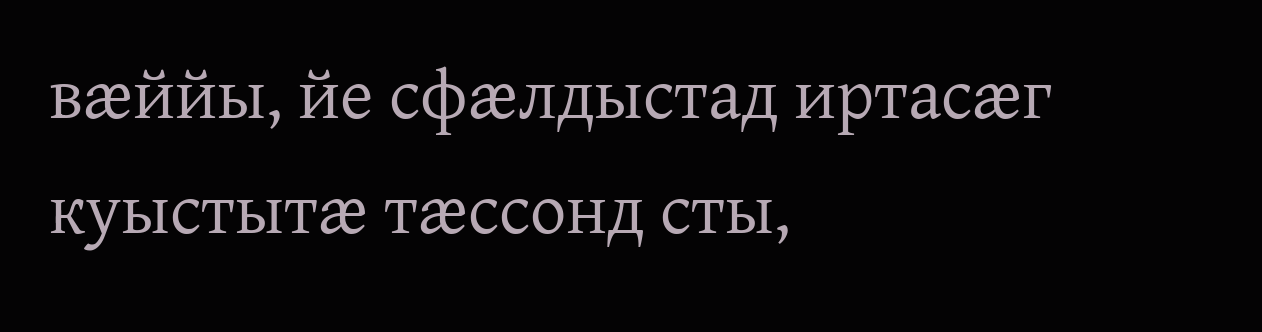вæййы, йе сфæлдыстад иртасæг куыстытæ тæссонд сты,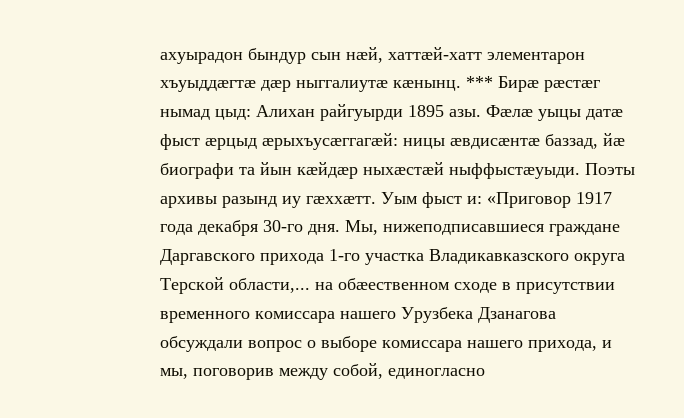ахуырадон бындур сын нæй, хаттæй-хатт элементарон хъуыддæгтæ дæр ныггалиутæ кæнынц. *** Бирæ рæстæг нымад цыд: Алихан райгуырди 1895 азы. Фæлæ уыцы датæ фыст æрцыд æрыхъусæггагæй: ницы æвдисæнтæ баззад, йæ биографи та йын кæйдæр ныхæстæй ныффыстæуыди. Поэты архивы разынд иу гæххæтт. Уым фыст и: «Приговор 1917 года декабря 30-го дня. Мы, нижеподписавшиеся граждане Даргавского прихода 1-го участка Владикавказского округа Терской области,... на обæественном сходе в присутствии временного комиссара нашего Урузбека Дзанагова обсуждали вопрос о выборе комиссара нашего прихода, и мы, поговорив между собой, единогласно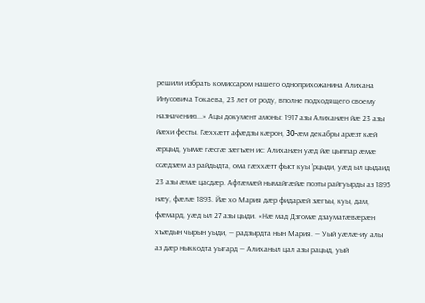решили избрать комиссаром нашего одноприхожанина Алихана Инусовича Токаева, 23 лет от роду, вполне подходящего своему назначению...» Ацы документ амоны: 1917 азы Алиханæн йæ 23 азы йæхи фесты. Гæххæтт афæдзы кæрон, 30-æм декабры арæзт кæй æрцыд, уымæ гæсгæ зæгъæн ис: Алиханæн уæд йæ цыппар æмæ ссæдзæм аз райдыдта, ома гæххæтт фыст куы 'рцыди, уæд ыл цыдаид 23 азы æмæ цасдæр. Афтæмæй нымайгæйæ поэты райгуырды аз 1895 нæу, фæлæ 1893. Йæ хо Мария дæр фидарæй зæгъы, куы, дам, фæмард, уæд ыл 27 азы цыди. «Нæ мад Дзгомæ дзауматæвæрæн хъæдын чырын уыди, — радзырдта нын Мария. — Уый уæлæ-иу алы аз дæр ныккодта уыгард — Алиханыл цал азы рацыд, уый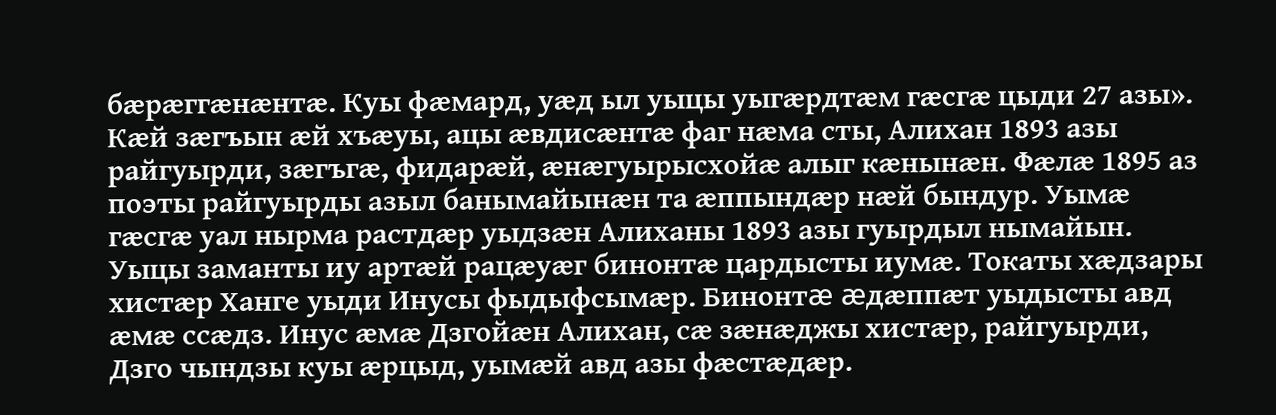бæрæггæнæнтæ. Куы фæмард, уæд ыл уыцы уыгæрдтæм гæсгæ цыди 27 азы». Кæй зæгъын æй хъæуы, ацы æвдисæнтæ фаг нæма сты, Алихан 1893 азы райгуырди, зæгъгæ, фидарæй, æнæгуырысхойæ алыг кæнынæн. Фæлæ 1895 аз поэты райгуырды азыл банымайынæн та æппындæр нæй бындур. Уымæ гæсгæ уал нырма растдæр уыдзæн Алиханы 1893 азы гуырдыл нымайын. Уыцы заманты иу артæй рацæуæг бинонтæ цардысты иумæ. Токаты хæдзары хистæр Ханге уыди Инусы фыдыфсымæр. Бинонтæ æдæппæт уыдысты авд æмæ ссæдз. Инус æмæ Дзгойæн Алихан, сæ зæнæджы хистæр, райгуырди, Дзго чындзы куы æрцыд, уымæй авд азы фæстæдæр.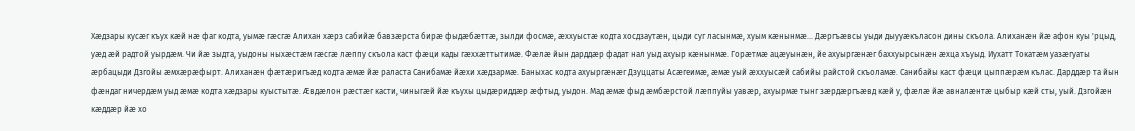Хæдзары кусæг къух кæй нæ фаг кодта, уымæ гæсгæ Алихан хæрз сабийæ бавзæрста бирæ фыдæбæттæ, зылди фосмæ, æххуыстæ кодта хосдзаутæн, цыди суг ласынмæ, хуым кæнынмæ... Дæргъæвсы уыди дыууæкъласон дины скъола. Алиханæн йæ афон куы 'рцыд, уæд æй радтой уырдæм. Чи йæ зыдта, уыдоны ныхæстæм гæсгæ лæппу скъола каст фæци кады гæххæттытимæ. Фæлæ йын дарддæр фадат нал уыд ахуыр кæнынмæ. Горæтмæ ацæуынæн, йе ахуыргæнæг баххуырсынæн æхца хъуыд. Иухатт Токатæм уазæгуаты æрбацыди Дзгойы æмхæрæфырт. Алиханæн фæтæригъæд кодта æмæ йæ раласта Санибамæ йæхи хæдзармæ. Баныхас кодта ахуыргæнæг Дзуццаты Асæгеимæ, æмæ уый æххуысæй сабийы райстой скъоламæ. Санибайы каст фæци цыппæрæм кълас. Дарддæр та йын фæндаг ничердæм уыд æмæ кодта хæдзары куыстытæ. Æвдæлон рæстæг касти, чиныгæй йæ къухы цыдæриддæр æфтыд, уыдон. Мад æмæ фыд æмбæрстой лæппуйы уавæр, ахуырмæ тынг зæрдæргъæвд кæй у, фæлæ йæ авналæнтæ цыбыр кæй сты, уый. Дзгойæн кæддæр йæ хо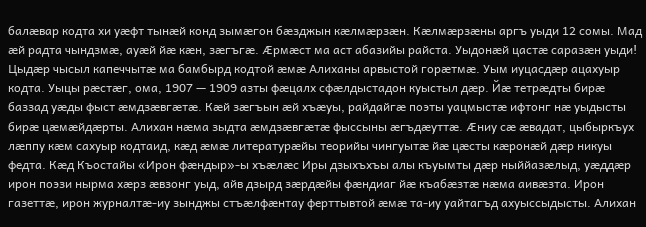балæвар кодта хи уæфт тынæй конд зымæгон бæзджын кæлмæрзæн. Кæлмæрзæны аргъ уыди 12 сомы. Мад æй радта чындзмæ, ауæй йæ кæн, зæгъгæ. Æрмæст ма аст абазийы райста. Уыдонæй цастæ саразæн уыди! Цыдæр чысыл капеччытæ ма бамбырд кодтой æмæ Алиханы арвыстой горæтмæ. Уым иуцасдæр ацахуыр кодта. Уыцы рæстæг, ома, 1907 — 1909 азты фæцалх сфæлдыстадон куыстыл дæр. Йæ тетрæдты бирæ баззад уæды фыст æмдзæвгæтæ. Кæй зæгъын æй хъæуы, райдайгæ поэты уацмыстæ ифтонг нæ уыдысты бирæ цæмæйдæрты. Алихан нæма зыдта æмдзæвгæтæ фыссыны æгъдæуттæ. Æниу сæ æвадат, цыбыркъух лæппу кæм сахуыр кодтаид, кæд æмæ литературæйы теорийы чингуытæ йæ цæсты кæронæй дæр никуы федта. Кæд Къостайы «Ирон фæндыр»-ы хъæлæс Иры дзыхъхъы алы къуымты дæр ныййазæлыд, уæддæр ирон поэзи нырма хæрз æвзонг уыд, айв дзырд зæрдæйы фæндиаг йæ къабæзтæ нæма аивæзта. Ирон газеттæ, ирон журналтæ-иу зынджы стъæлфæнтау ферттывтой æмæ та-иу уайтагъд ахуыссыдысты. Алихан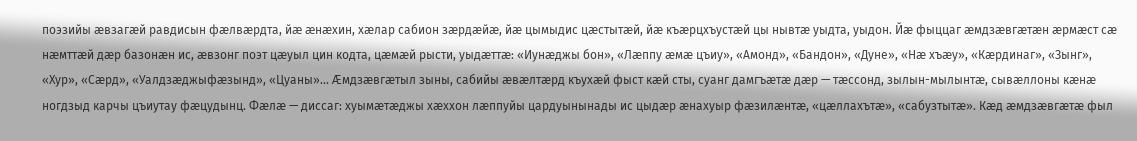поэзийы æвзагæй равдисын фæлвæрдта, йæ æнæхин, хæлар сабион зæрдæйæ, йæ цымыдис цæстытæй, йæ къæрцхъустæй цы нывтæ уыдта, уыдон. Йæ фыццаг æмдзæвгæтæн æрмæст сæ нæмттæй дæр базонæн ис, æвзонг поэт цæуыл цин кодта, цæмæй рысти, уыдæттæ: «Иунæджы бон», «Лæппу æмæ цъиу», «Амонд», «Бандон», «Дуне», «Нæ хъæу», «Кæрдинаг», «Зынг», «Хур», «Сæрд», «Уалдзæджыфæзынд», «Цуаны»... Æмдзæвгæтыл зыны, сабийы æвæлтæрд къухæй фыст кæй сты, суанг дамгъæтæ дæр — тæссонд, зылын-мылынтæ, сывæллоны кæнæ ногдзыд карчы цъиутау фæцудынц. Фæлæ — диссаг: хуымæтæджы хæххон лæппуйы цардуынынады ис цыдæр æнахуыр фæзилæнтæ, «цæллахътæ», «сабузтытæ». Кæд æмдзæвгæтæ фыл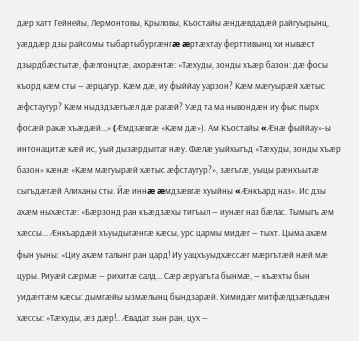дæр хатт Гейнейы, Лермонтовы, Крыловы, Къостайы æндæвдадæй райгуырынц, уæддæр дзы райсомы тыбартыбургæнгæ æртæхтау ферттивынц хи нывæст дзырдбæстытæ, фæлгонцтæ, ахорæнтæ: «Тæхуды, зонды хъæр базон: дæ фосы къорд кæм сты — æрцагур. Кæм дæ, иу фыййау уарзон? Кæм мæгуырæй хæтыс æфстаугур? Кæм ныдздзæгъæл дæ рагæй? Уæд та ма нывондæн иу фыс пырх фосæй ракæ хъæдæй...» (Æмдзæвгæ «Кæм дæ»). Ам Къостайы «Æнæ фыййау»-ы интонацитæ кæй ис, уый дызæрдыггаг нæу. Фæлæ уыйхыгъд «Тæхуды, зонды хъæр базон» кæнæ «Кæм мæгуырæй хæтыс æфстаугур?», зæгъгæ, уыцы рæнхъытæ сыгъдæгæй Алиханы сты. Йæ иннæ æмдзæвгæ хуыйны «Æнкъард наз». Ис дзы ахæм ныхæстæ: «Бæрзонд ран къæдзæхы тигъыл — иунæг наз бæлас. Тымыгъ æм хæссы... Æнкъардæй хъуыдыгæнгæ кæсы, урс цармы мидæг — тыхт. Цыма ахæм фын уыны: «Циу ахæм талынг ран цард! Иу уацхъуыдхæссæг мæргътæй нæй мæ цуры. Риуæй сæрмæ — рихитæ салд... Сæр æруагъта бынмæ, — къæхты бын уидæгтæм кæсы: дымгæйы ызмæлынц бындзарæй. Химидæг митфæлдзæгьдæн хæссы: «Тæхуды, æз дæр!.. Æвадат зын ран, цух —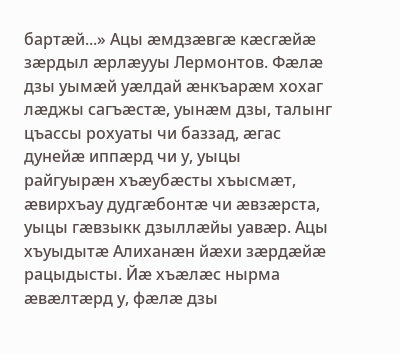бартæй...» Ацы æмдзæвгæ кæсгæйæ зæрдыл æрлæууы Лермонтов. Фæлæ дзы уымæй уæлдай æнкъарæм хохаг лæджы сагъæстæ, уынæм дзы, талынг цъассы рохуаты чи баззад, æгас дунейæ иппæрд чи у, уыцы райгуырæн хъæубæсты хъысмæт, æвирхъау дудгæбонтæ чи æвзæрста, уыцы гæвзыкк дзыллæйы уавæр. Ацы хъуыдытæ Алиханæн йæхи зæрдæйæ рацыдысты. Йæ хъæлæс нырма æвæлтæрд у, фæлæ дзы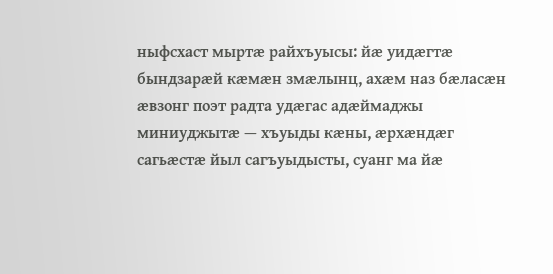ныфсхаст мыртæ райхъуысы: йæ уидæгтæ бындзарæй кæмæн змæлынц, ахæм наз бæласæн æвзонг поэт радта удæгас адæймаджы миниуджытæ — хъуыды кæны, æрхæндæг сагьæстæ йыл сагъуыдысты, суанг ма йæ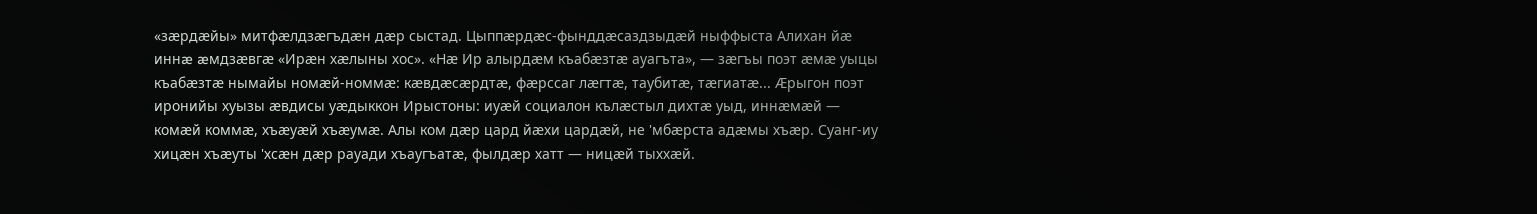«зæрдæйы» митфæлдзæгъдæн дæр сыстад. Цыппæрдæс-фынддæсаздзыдæй ныффыста Алихан йæ иннæ æмдзæвгæ «Ирæн хæлыны хос». «Нæ Ир алырдæм къабæзтæ ауагъта», — зæгъы поэт æмæ уыцы къабæзтæ нымайы номæй-номмæ: кæвдæсæрдтæ, фæрссаг лæгтæ, таубитæ, тæгиатæ... Æрыгон поэт иронийы хуызы æвдисы уæдыккон Ирыстоны: иуæй социалон кълæстыл дихтæ уыд, иннæмæй — комæй коммæ, хъæуæй хъæумæ. Алы ком дæр цард йæхи цардæй, не 'мбæрста адæмы хъæр. Суанг-иу хицæн хъæуты 'хсæн дæр рауади хъаугъатæ, фылдæр хатт — ницæй тыххæй.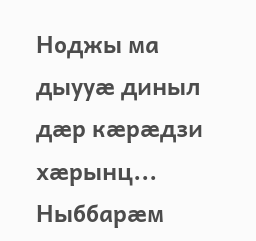Ноджы ма дыууæ диныл дæр кæрæдзи хæрынц... Ныббарæм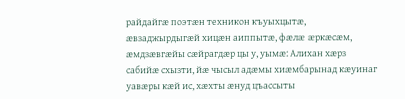райдайгæ поэтæн техникон къуыхцытæ, æвзаджырдыгæй хицæн аиппытæ, фæлæ æркæсæм, æмдзæвгæйы сæйрагдæр цы у, уымæ: Алихан хæрз сабийæ схызти, йæ чысыл адæмы хиæмбарынад кæуинаг уавæры кæй ис, хæхты æнуд цъассыты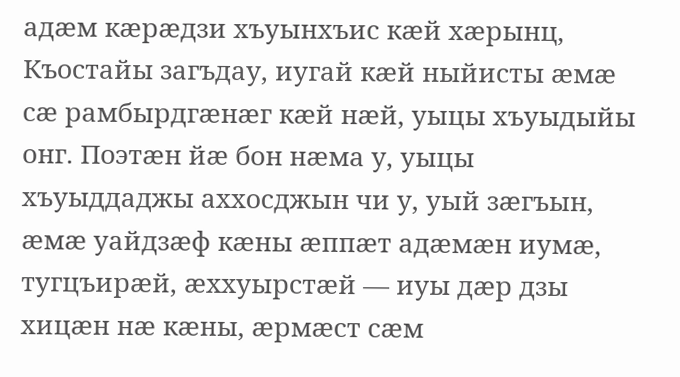адæм кæрæдзи хъуынхъис кæй хæрынц, Къостайы загъдау, иугай кæй ныйисты æмæ сæ рамбырдгæнæг кæй нæй, уыцы хъуыдыйы онг. Поэтæн йæ бон нæма у, уыцы хъуыддаджы аххосджын чи у, уый зæгъын, æмæ уайдзæф кæны æппæт адæмæн иумæ, тугцъирæй, æххуырстæй — иуы дæр дзы хицæн нæ кæны, æрмæст сæм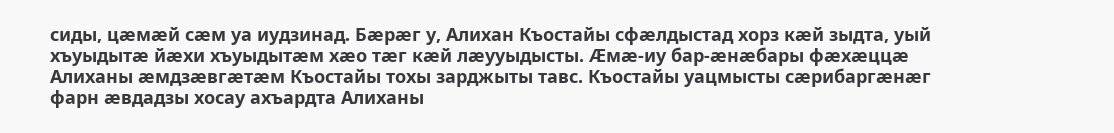сиды, цæмæй сæм уа иудзинад. Бæрæг у, Алихан Къостайы сфæлдыстад хорз кæй зыдта, уый хъуыдытæ йæхи хъуыдытæм хæо тæг кæй лæууыдысты. Æмæ-иу бар-æнæбары фæхæццæ Алиханы æмдзæвгæтæм Къостайы тохы зарджыты тавс. Къостайы уацмысты сæрибаргæнæг фарн æвдадзы хосау ахъардта Алиханы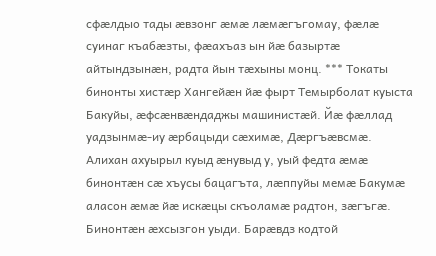сфæлдыо тады æвзонг æмæ лæмæгъгомау, фæлæ суинаг къабæзты, фæахъаз ын йæ базыртæ айтындзынæн, радта йын тæхыны монц. *** Токаты бинонты хистæр Хангейæн йæ фырт Темырболат куыста Бакуйы, æфсæнвæндаджы машинистæй. Йæ фæллад уадзынмæ-иу æрбацыди сæхимæ, Дæргъæвсмæ. Алихан ахуырыл куыд æнувыд у, уый федта æмæ бинонтæн сæ хъусы бацагъта, лæппуйы мемæ Бакумæ аласон æмæ йæ искæцы скъоламæ радтон, зæгъгæ. Бинонтæн æхсызгон уыди. Барæвдз кодтой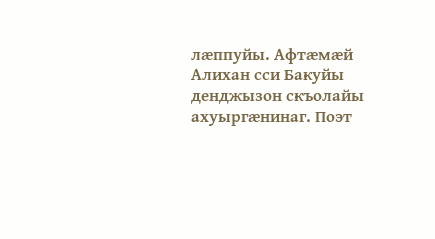лæппуйы. Афтæмæй Алихан сси Бакуйы денджызон скъолайы ахуыргæнинаг. Поэт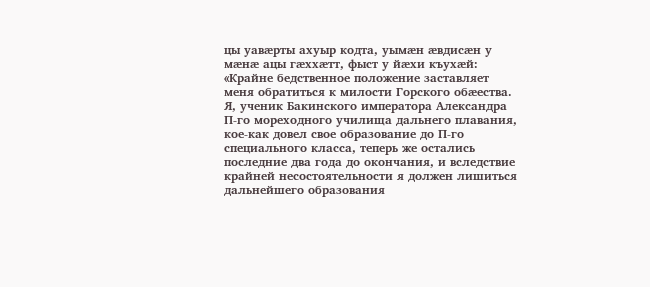цы уавæрты ахуыр кодта, уымæн æвдисæн у мæнæ ацы гæххæтт, фыст у йæхи къухæй: «Крайне бедственное положение заставляет меня обратиться к милости Горского обæества. Я, ученик Бакинского императора Александра П-го мореходного училища дальнего плавания, кое-как довел свое образование до П-го специального класса, теперь же остались последние два года до окончания, и вследствие крайней несостоятельности я должен лишиться дальнейшего образования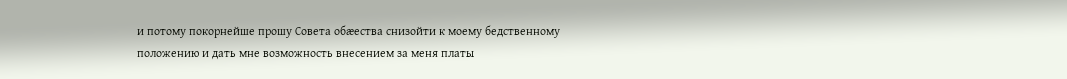и потому покорнейше прошу Совета обæества снизойти к моему бедственному положению и дать мне возможность внесением за меня платы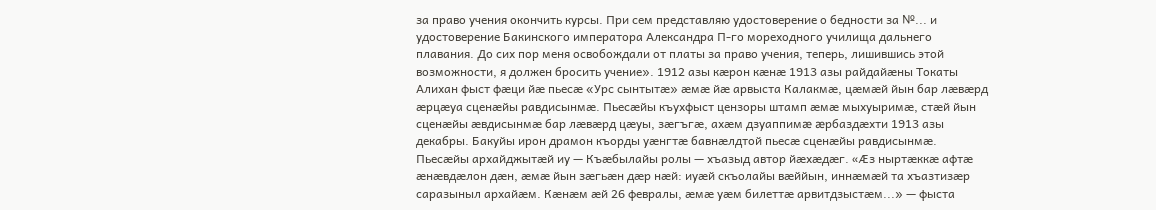за право учения окончить курсы. При сем представляю удостоверение о бедности за №... и удостоверение Бакинского императора Александра П-го мореходного училища дальнего плавания. До сих пор меня освобождали от платы за право учения, теперь, лишившись этой возможности, я должен бросить учение». 1912 азы кæрон кæнæ 1913 азы райдайæны Токаты Алихан фыст фæци йæ пьесæ «Урс сынтытæ» æмæ йæ арвыста Калакмæ, цæмæй йын бар лæвæрд æрцæуа сценæйы равдисынмæ. Пьесæйы къухфыст цензоры штамп æмæ мыхуыримæ, стæй йын сценæйы æвдисынмæ бар лæвæрд цæуы, зæгъгæ, ахæм дзуаппимæ æрбаздæхти 1913 азы декабры. Бакуйы ирон драмон къорды уæнгтæ бавнæлдтой пьесæ сценæйы равдисынмæ. Пьесæйы архайджытæй иу — Къæбылайы ролы — хъазыд автор йæхæдæг. «Æз ныртæккæ афтæ æнæвдæлон дæн, æмæ йын зæгьæн дæр нæй: иуæй скъолайы вæййын, иннæмæй та хъазтизæр саразыныл архайæм. Кæнæм æй 26 февралы, æмæ уæм билеттæ арвитдзыстæм...» — фыста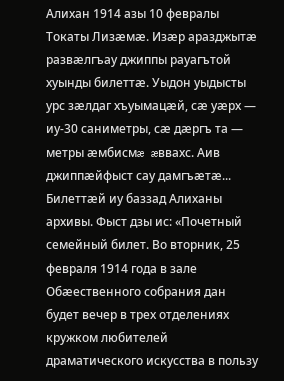Алихан 1914 азы 10 февралы Токаты Лизæмæ. Изæр аразджытæ развæлгъау джиппы рауагътой хуынды билеттæ. Уыдон уыдысты урс зæлдаг хъуымацæй, сæ уæрх — иу-30 саниметры, сæ дæргъ та — метры æмбисмæ æввахс. Аив джиппæйфыст сау дамгъæтæ... Билеттæй иу баззад Алиханы архивы. Фыст дзы ис: «Почетный семейный билет. Во вторник, 25 февраля 1914 года в зале Обæественного собрания дан будет вечер в трех отделениях кружком любителей драматического искусства в пользу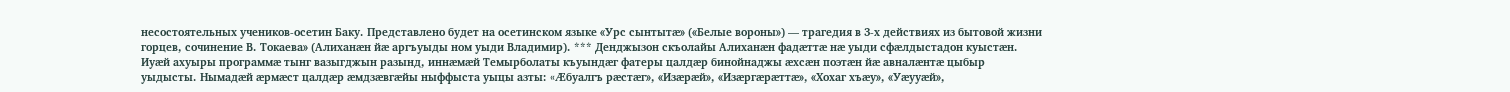несостоятельных учеников-осетин Баку. Представлено будет на осетинском языке «Урс сынтытæ» («Белые вороны») — трагедия в 3-х действиях из бытовой жизни горцев, сочинение В. Токаева» (Алиханæн йæ аргъуыды ном уыди Владимир). *** Денджызон скъолайы Алиханæн фадæттæ нæ уыди сфæлдыстадон куыстæн. Иуæй ахуыры программæ тынг вазыгджын разынд, иннæмæй Темырболаты къуындæг фатеры цалдæр бинойнаджы æхсæн поэтæн йæ авналæнтæ цыбыр уыдысты. Нымадæй æрмæст цалдæр æмдзæвгæйы ныффыста уыцы азты: «Æбуалгъ рæстæг», «Изæрæй», «Изæргæрæттæ», «Хохаг хъæу», «Уæууæй»,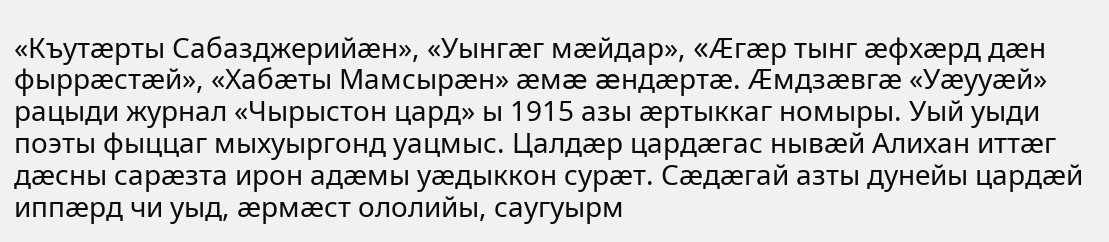«Къутæрты Сабазджерийæн», «Уынгæг мæйдар», «Æгæр тынг æфхæрд дæн фыррæстæй», «Хабæты Мамсырæн» æмæ æндæртæ. Æмдзæвгæ «Уæууæй» рацыди журнал «Чырыстон цард» ы 1915 азы æртыккаг номыры. Уый уыди поэты фыццаг мыхуыргонд уацмыс. Цалдæр цардæгас нывæй Алихан иттæг дæсны сарæзта ирон адæмы уæдыккон сурæт. Сæдæгай азты дунейы цардæй иппæрд чи уыд, æрмæст ололийы, саугуырм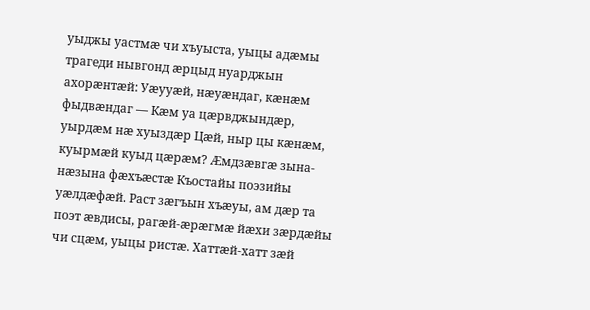уыджы уастмæ чи хъуыста, уыцы адæмы трагеди нывгонд æрцыд нуарджын ахорæнтæй: Уæууæй, нæуæндаг, кæнæм фыдвæндаг — Кæм уа цæрвджындæр, уырдæм нæ хуыздæр Цæй, ныр цы кæнæм, куырмæй куыд цæрæм? Æмдзæвгæ зына-нæзына фæхъæстæ Къостайы поэзийы уæлдæфæй. Раст зæгъын хъæуы, ам дæр та поэт æвдисы, рагæй-æрæгмæ йæхи зæрдæйы чи сцæм, уыцы ристæ. Хаттæй-хатт зæй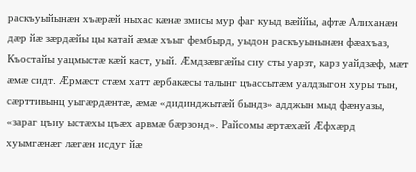раскъуыйынæн хъæрæй ныхас кæнæ змисы мур фаг куыд вæййы, афтæ Алиханæн дæр йæ зæрдæйы цы катай æмæ хъыг фембырд, уыдон раскъуынынæн фæахъаз, Къостайы уацмыстæ кæй каст, уый. Æмдзæвгæйы сиу сты уарзт, карз уайдзæф, мæт æмæ сидт. Æрмæст стæм хатт æрбакæсы талынг цъассытæм уалдзыгон хуры тын, сæрттивынц уыгæрдæнтæ, æмæ «дидинджытæй бындз» адджын мыд фæнуазы, «зараг цъиу ыстæхы цъæх арвмæ бæрзонд». Райсомы æртæхæй Æфхæрд хуымгæнæг лæгæн исдуг йæ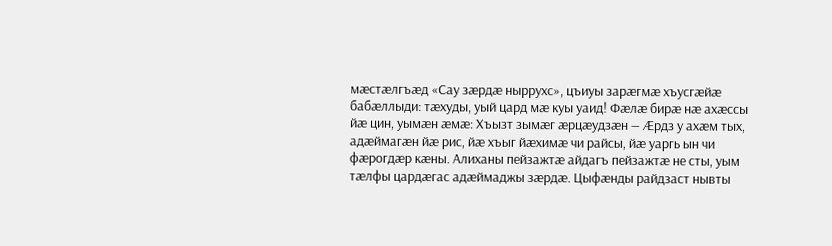мæстæлгъæд «Сау зæрдæ ныррухс», цъиуы зарæгмæ хъусгæйæ бабæллыди: тæхуды, уый цард мæ куы уаид! Фæлæ бирæ нæ ахæссы йæ цин, уымæн æмæ: Хъызт зымæг æрцæудзæн — Æрдз у ахæм тых, адæймагæн йæ рис, йæ хъыг йæхимæ чи райсы, йæ уаргь ын чи фæрогдæр кæны. Алиханы пейзажтæ айдагъ пейзажтæ не сты, уым тæлфы цардæгас адæймаджы зæрдæ. Цыфæнды райдзаст нывты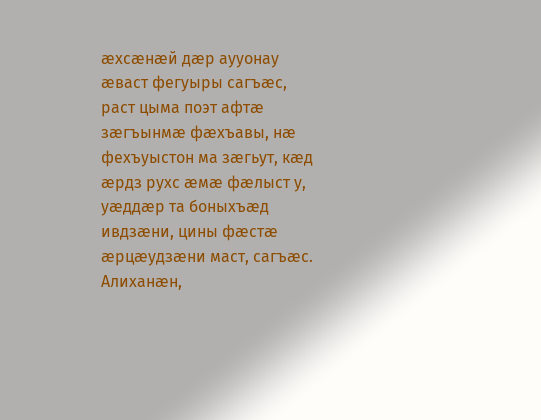æхсæнæй дæр аууонау æваст фегуыры сагъæс, раст цыма поэт афтæ зæгъынмæ фæхъавы, нæ фехъуыстон ма зæгьут, кæд æрдз рухс æмæ фæлыст у, уæддæр та боныхъæд ивдзæни, цины фæстæ æрцæудзæни маст, сагъæс. Алиханæн,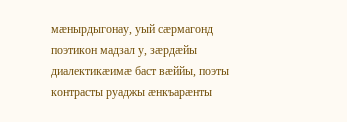мæнырдыгонау, уый сæрмагонд поэтикон мадзал у, зæрдæйы диалектикæимæ баст вæййы, поэты контрасты руаджы æнкъарæнты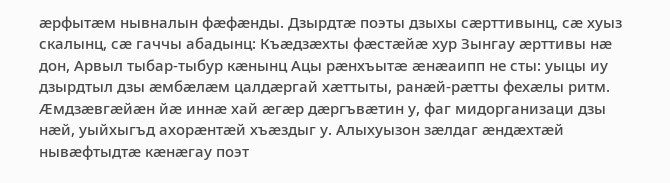æрфытæм нывналын фæфæнды. Дзырдтæ поэты дзыхы сæрттивынц, сæ хуыз скалынц, сæ гаччы абадынц: Къæдзæхты фæстæйæ хур Зынгау æрттивы нæ дон, Арвыл тыбар-тыбур кæнынц Ацы рæнхъытæ æнæаипп не сты: уыцы иу дзырдтыл дзы æмбæлæм цалдæргай хæттыты, ранæй-рæтты фехæлы ритм. Æмдзæвгæйæн йæ иннæ хай æгæр дæргъвæтин у, фаг мидорганизаци дзы нæй, уыйхыгъд ахорæнтæй хъæздыг у. Алыхуызон зæлдаг æндæхтæй нывæфтыдтæ кæнæгау поэт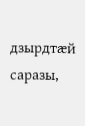дзырдтæй саразы,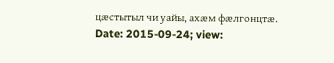цæстытыл чи уайы, ахæм фæлгонцтæ. Date: 2015-09-24; view: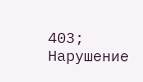403; Нарушение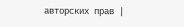авторских прав |